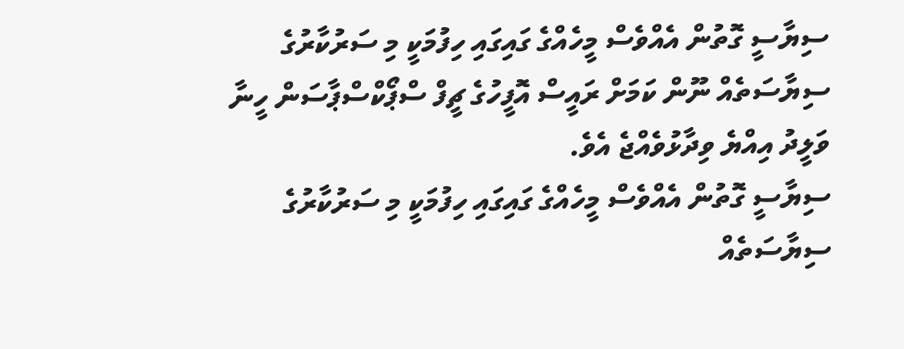ސިޔާސީ ގޮތުން އެއްވެސް މީހެއްގެ ގައިގައި ހިފުމަކީ މި ސަރުކާރުގެ ސިޔާސަތެއް ނޫން ކަމަށް ރައީސް އޮފީހުގެ ޗީފް ސްޕޯކްސްޕާސަން ހީނާ ވަލީދު އިއްޔެ ވިދާޅުވެއްޖެ އެވެ.
ސިޔާސީ ގޮތުން އެއްވެސް މީހެއްގެ ގައިގައި ހިފުމަކީ މި ސަރުކާރުގެ ސިޔާސަތެއް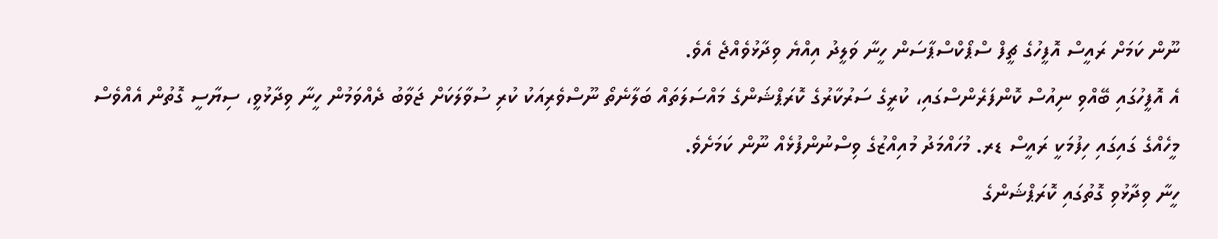ނޫން ކަމަށް ރައީސް އޮފީހުގެ ޗީފް ސްޕޯކްސްޕާސަން ހީނާ ވަލީދު އިއްޔެ ވިދާޅުވެއްޖެ އެވެ.
އެ އޮފީހުގައި ބޭއްވި ނިއުސް ކޮންފަރެންސްގައި، ކުރީގެ ސަރުކާރުގެ ކޮރަޕްޝަންގެ މައްސަލަތައް ބަލާނެތޯ ނޫސްވެރިއަކު ކުރި ސުވާލަކަށް ޖަވާބު ދެއްވަމުން ހީނާ ވިދާޅުވީ، ސިޔާސީ ގޮތުން އެއްވެސް މީހެއްގެ ގައިގައި ހިފުމަކީ ރައީސް ޑރ. މުހައްމަދު މުއިއްޒުގެ ވިސްނުންފުޅެއް ނޫން ކަމަށެވެ.
ހީނާ ވިދާޅުވި ގޮތުގައި ކޮރަޕްޝަންގެ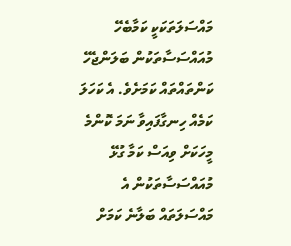މައްސަލަތަކަކީ ކަމާބެހޭ މުއައްސަސާތަކުން ބަލަންޖެހޭ ކަންތައްތައް ކަމަށެވެ. އެ ކަހަލަ ކަމެއް ހިނގާފައިވާ ނަމަ ކޮންމެ މީހަކަށް ވިއަސް ކަމާ ގުޅޭ މުއައްސަސާތަކުން އެ މައްސަލަތައް ބަލާނެ ކަމަށް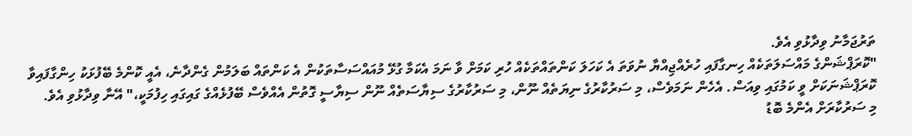ތަރުޖަމާނު ވިދާޅުވި އެވެ.
"ކޮރަޕްޝަންގެ މައްސަލަތަކެއް ހިނގާފައި ހުރެއްޖިއްޔާ ނުވަތަ އެ ކަހަލަ ކަންތައްތަކެއް ހުރި ކަމަށް ވާ ނަމަ އެކަމާ ގުޅޭ މުއައްސަސާތަކުން އެ ކަންތައް ބަލަމުން ގެންދާނެ، އެއީ ކޮންމެ ބޭފުޅަކު ހިންގާފައިވާ ކޮރަޕްޝަނަކަށް ވީ ކަމުގައި ވިއަސް. އެހެން ނަމަވެސް، މި ސަރުކާރުގެ ނިޔަތެއް ނޫން، މި ސަރުކާރުގެ ސިޔާސަތެއް ނޫން ސިޔާސީ ގޮތުން އެއްވެސް ބޭފުޅެއްގެ ގައިގައި ހިފުމަކީ،" އޭނާ ވިދާޅުވި އެވެ.
މި ސަރުކާރަށް އެންމެ ބޮޑު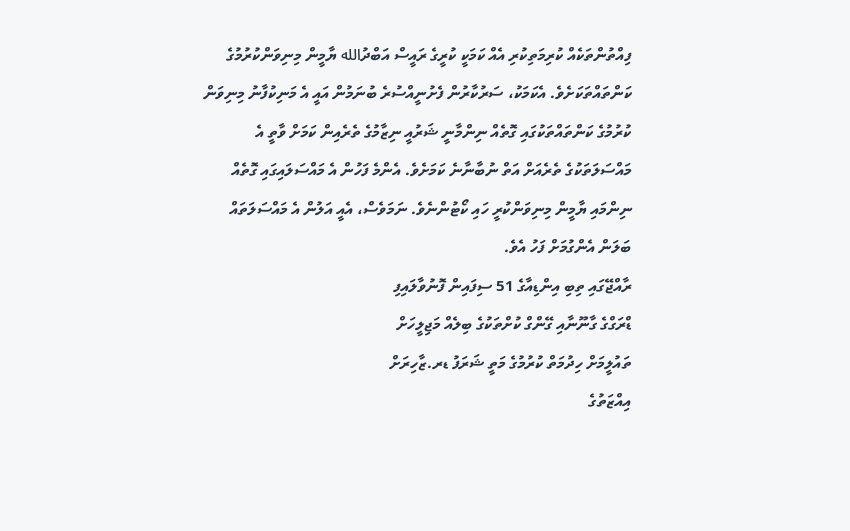ފިއްތުންތަކެއް ކުރިމަތިކުރި އެއް ކަމަކީ ކުރީގެ ރައީސް އަބްދުالله ޔާމީން މިނިވަންކުރުމުގެ ކަންތައްތަކަށެވެ. އެކަމަކު، ސަރުކާރުން ފެށުނީއްސުރެ ބުނަމުން އައީ އެ މަނިކުފާނު މިނިވަން ކުރުމުގެ ކަންތައްތަކުގައި ގޮތެއް ނިންމާނީ ޝަރުއީ ނިޒާމުގެ ތެރެއިން ކަމަށް ވާތީ އެ މައްސަލަތަކުގެ ތެރެއަށް އަތް ނުބާނާނެ ކަމަށެވެ. އެންމެ ފަހުން އެ މައްސަލައިގައި ގޮތެއް ނިންމައި ޔާމީން މިނިވަންކުރީ ހައި ކޯޓުންނެވެ. ނަމަވެސް، އެއީ އަލުން އެ މައްސަލަތައް ބަލަން އެންގުމަށް ފަހު އެވެ.
ރާއްޖޭގައި ތިބި އިންޑިއާގެ 51 ސިފައިން ފޮނުވާލައިފި
ޑްރަގްގެ ގާނޫނާއި ގޭންގް ކުށްތަކުގެ ބިލެއް މަޖިލީހަށް
ތައުލީމަށް ހިދުމަތް ކުރުމުގެ މަތީ ޝަރަފު ޑރ.ޒާހިރަށް
އިއްޒަތުގެ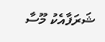ޝަރަފާއެކު މޫސާ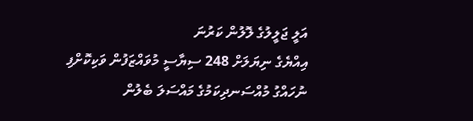އަލީ ޖަލީލުގެ ލޮލުން ކަރުނަ
އިއްޔެގެ ނިޔަލަށް 248 ސިޔާސީ މުވައްޒަފުން ވަކިކޮށްފި
ނުހައްގު މުއްސަނދިކަމުގެ މައްސަލަ ބެލުން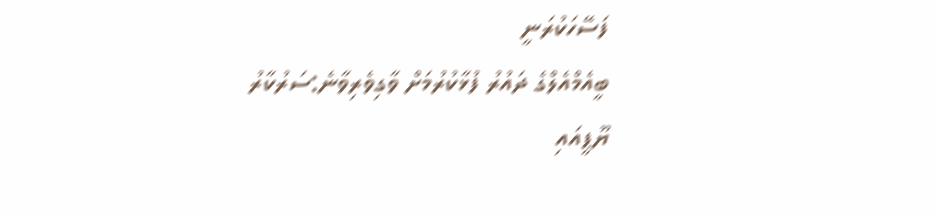ފަސޭހަކުރަނީ
ބީއެމްއެލްގެ ދައުރު ފުޅާކުރުމަށް ވާގިވެރިވާނެ:ސަރުކާރު
ޔޫޕީއައި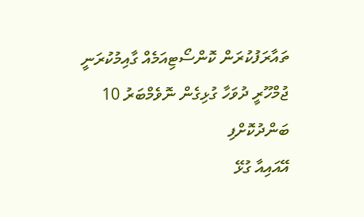ތައާރަފުކުރަން ކޮންސޯޓިއަމެއް ގާއިމުކުރަނީ
ޖުމްހޫރީ ދުވަހާ ގުޅިގެން ނޮވެމްބަރު 10 ބަންދުކޮށްފި
އޭއައިއާ ގުޅޭ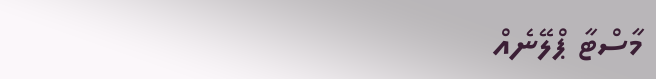މާސްޓާ ޕްލޭނެއް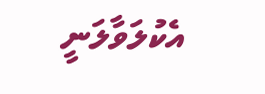އެކުލަވާލަނީ